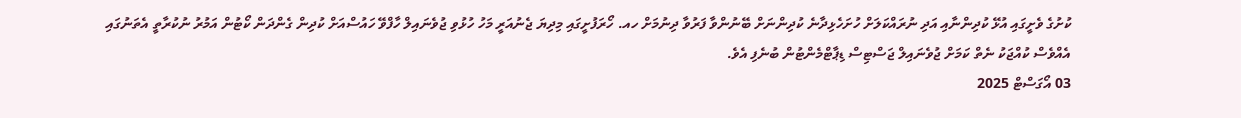ކުށުގެ ވެށީގައި އުޅޭ ކުދިންނާއި އަދި ނުރައްކަލަށް ހުށަހެޅިދާނެ ކުދިންނަށް ބޭނުންވާ ފަރުވާ ދިނުމަށް ހއ. ހޯރަފުށީގައި މިދިޔަ ޖެނުއަރީ މަހު ހުޅުވި ޖުވެނައިލް ހާފްވޭ ހައުސްއަށް ކުދިން ގެންދަން ކޯޓުން އަމުރު ނުކުރާތީ އެތަނުގައި އެއްވެސް ކުއްޖަކު ނެތް ކަމަށް ޖުވެނައިލް ޖަސްޓިސް ޑިޕާޓްމެންޓުން ބުނެފި އެވެ.
03 އޯގަސްޓް 2025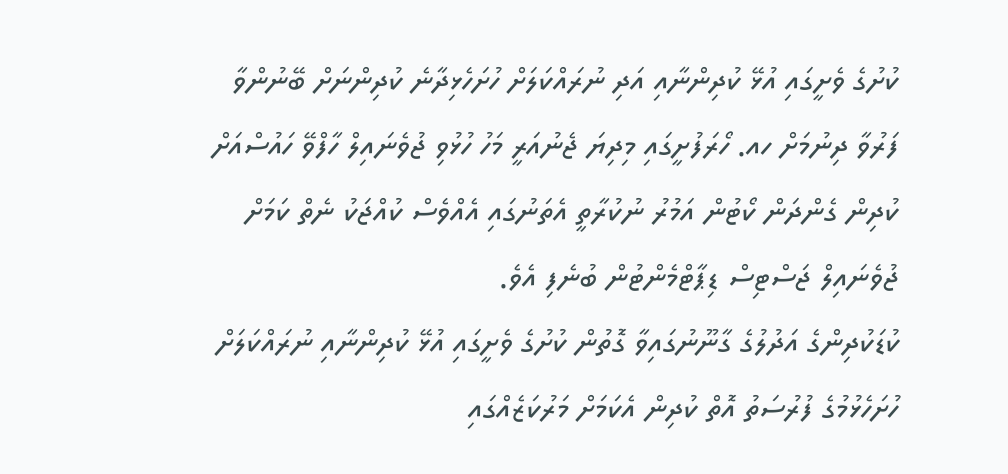ކުށުގެ ވެށީގައި އުޅޭ ކުދިންނާއި އަދި ނުރައްކަލަށް ހުށަހެޅިދާނެ ކުދިންނަށް ބޭނުންވާ ފަރުވާ ދިނުމަށް ހއ. ހޯރަފުށީގައި މިދިޔަ ޖެނުއަރީ މަހު ހުޅުވި ޖުވެނައިލް ހާފްވޭ ހައުސްއަށް ކުދިން ގެންދަން ކޯޓުން އަމުރު ނުކުރާތީ އެތަނުގައި އެއްވެސް ކުއްޖަކު ނެތް ކަމަށް ޖުވެނައިލް ޖަސްޓިސް ޑިޕާޓްމެންޓުން ބުނެފި އެވެ.
ކުޑަކުދިންގެ އަދުލުގެ ގާނޫނުގައިވާ ގޮތުން ކުށުގެ ވެށީގައި އުޅޭ ކުދިންނާއި ނުރައްކަލަށް ހުށަހެޅުމުގެ ފުރުސަތު އޮތް ކުދިން އެކަމަށް މަރުކަޒެއްގައި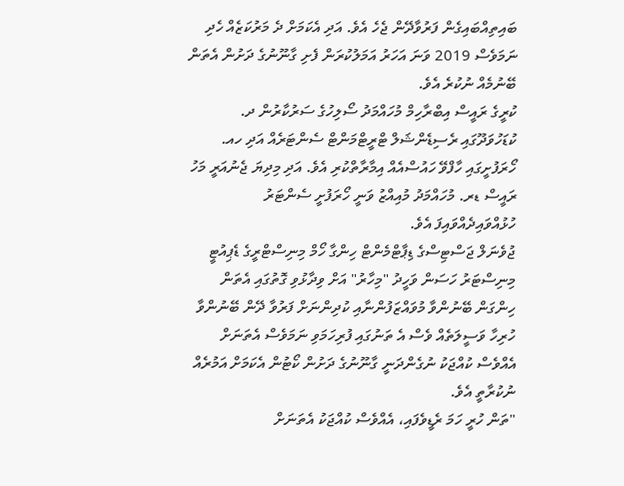ބައިތިއްބައިގެން ފަރުވާދޭން ޖެހެ އެވެ. އަދި އެކަމަށް ދެ މަރުކަޒެއް ހެދި ނަމަވެސް 2019 ވަނަ އަހަރު އަމަލުކުރަން ފެށި ގާނޫނުގެ ދަށުން އެތަން ބޭނުމެއް ނުކުރެ އެވެ.
ކުރީގެ ރައީސް އިބްރާހިމް މުހައްމަދު ސޯލިހުގެ ސަރުކާރުން ދ. ކުޑަހުވަދޫގައި ރެސިޑެންޝަލް ޓްރީޓްމަންޓް ސެންޓަރެއް އަދި ހއ. ހޯރަފުށީގައި ހާފްވޭ ހައުސްއެއް އިމާރާތްކުރި އެވެ. އަދި މިދިޔަ ޖެނުއަރީ މަހު ރައީސް ޑރ. މުހައްމަދު މުއިއްޒު ވަނީ ހޯރަފުށީ ސެންޓަރު ހުޅުއްވައިދެއްވައިފަ އެވެ.
ޖުވެނަލް ޖަސްޓިސްގެ ޑިޕާޓްމެންޓް ހިންގާ ހޯމް މިނިސްޓްރީގެ ޑެޕިއުޓީ މިނިސްޓަރު ހަސަން ވަހީދު "މިހާރު" އަށް ވިދާޅުވި ގޮތުގައި އެތަން ހިންގަން ބޭނުންވާ މުވައްޒަފުންނާއި ކުދިންނަށް ފަރުވާ ދޭން ބޭނުންވާ ހުރިހާ ވަސީލަތެއް ވެސް އެ ތަނުގައި ފުރިހަމަވި ނަމަވެސް އެތަނަށް އެއްވެސް ކުއްޖަކު ނުގެންދަނީ ގާނޫނުގެ ދަށުން ކޯޓުން އެކަމަށް އަމުރެއް ނުކުރާތީ އެވެ.
"ތަން ހުރީ ހަމަ ރެޑީވެފައި، އެއްވެސް ކުއްޖަކު އެތަނަށް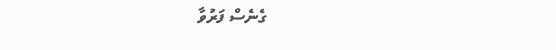ގެނެސް ފަރުވާ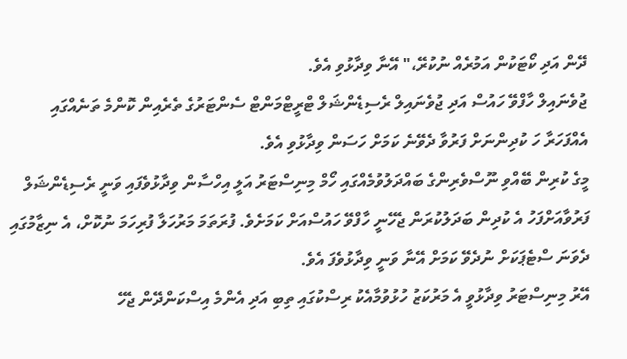ދޭން އަދި ކޯޓަކުން އަމުރެއް ނުކުރޭ،" އޭނާ ވިދާޅުވި އެވެ.
ޖުވެނައިލް ހާފްވޭ ހައުސް އަދި ޖުވެނައިލް ރެސިޑެންޝަލް ޓްރީޓްމަންޓް ސެންޓަރުގެ ތެރެއިން ކޮންމެ ތަނެއްގައި އެއްފަހަރާ ހަ ކުދިންނަށް ފަރުވާ ދެވޭނެ ކަމަށް ހަސަން ވިދާޅުވި އެވެ.
މީގެ ކުރިން ބޭއްވި ނޫސްވެރިންގެ ބައްދަލުވުމެއްގައި ހޯމް މިނިސްޓަރު އަލީ އިހްސާން ވިދާޅުވެފައި ވަނީ ރެސިޑެންޝަލް ފަރުވާއަށްފަހު އެ ކުދިން ބަދަލުކުރަން ޖެހޭނީ ހާފްވޭ ހައުސްއަށް ކަމަށެވެ. ފުރަތަމަ މަރުހަލާ ފުރިހަމަ ނުކޮށް، އެ ނިޒާމުގައި ދެވަނަ ސްޓެޕަކަށް ނުދެވޭ ކަމަށް އޭނާ ވަނީ ވިދާޅުވެފަ އެވެ.
އޭރު މިނިސްޓަރު ވިދާޅުވީ އެ މަރުކަޒު ހުޅުވުމާއެކު ރިސްކުގައި ތިބި އަދި އެންމެ އިސްކަންދޭން ޖެހޭ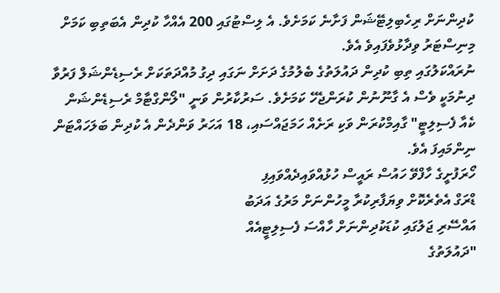ކުދިންނަށް ރިހެބިލިޓޭޝަން ފަށާނެ ކަމަށެވެ. އެ ލިސްޓުގައި 200 އެއްހާ ކުދިން އެބަތިބި ކަމަށް މިނިސްޓަރު ވިދާޅުވެފައިވެ އެވެ.
ނުރައްކަލުގައި ތިބި ކުދިން ދައުލަތުގެ ބެލުމުގެ ދަށަށް ނަގައި ދިގު މުއްދަތަކަށް ރެސިޑެންޝަލް ފަރުވާ ދިނުމަކީ ވެސް އެ ގާނޫނުން ކުރަންޖެހޭ ކަމަށެވެ. ސަރުކާރުން ވަނީ "ލޯންގްޓާމް ރެސިޑެންޝަން ކެއާ ފެސިލިޓީ" ގާއިމްކުރަން ވަކި ރަށެއް ހަމަޖައްސައި، 18 އަހަރު ވަންދެން އެ ކުދިން ބަލަހައްޓަން ނިންމައިފަ އެވެ.
ހޯރަފުށީގެ ހާފްވޭ ހައުސް ރައީސް ހުޅުއްވައިދެއްވައިފި
ޑްރަގް އެތެރެކޮށް ވިޔަފާރިކުރާ މީހުންނަށް މަރުގެ އަދަބު
އައްސޭރި ޖަލުގައި ކުޑަކުދިންނަށް ހާއްސަ ފެސިލިޓީއެއް
"ދައުލަތުގެ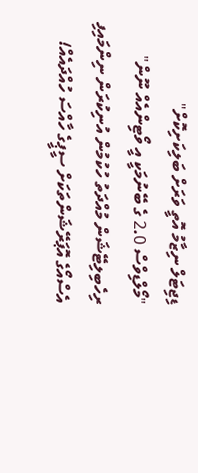ޑިޖިޓަލް ނިޒާމު އޮތީ ވަރަށް ބަލިކަށިކޮށް"
"މޯލްޑިވްސް 2.0 ގެ ބޭނުމަކީ އީ ވޯޓިންއެއް ނޫން"
ރިހެބިލިޓޭޝަން މުއްދަތު ހުކުމުން އުނިކުރަން ނިންމައިފި
އެސްއޯގެ އޮޕަރޭޝަންތަކަށް ސީޕީގެ ހާއްސަ ހުއްދައެއް!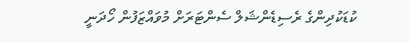ކުޑަކުދިންގެ ރެސިޑެންޝަލް ސެންޓަރަށް މުވައްޒަފުން ހޯދަނީ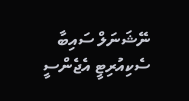ނޭޝަނަލް ސައިބާ ސެކިއުރިޓީ އެޖެންސީ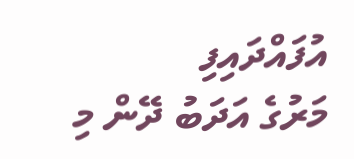އުފައްދައިފި
މަރުގެ އަދަބު ދޭން މި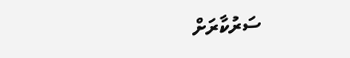ސަރުކާރަށް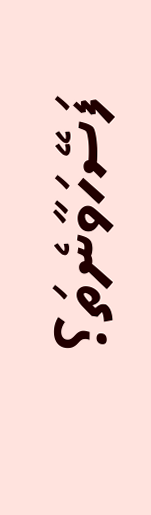ފަސޭހަވާނެތަ؟